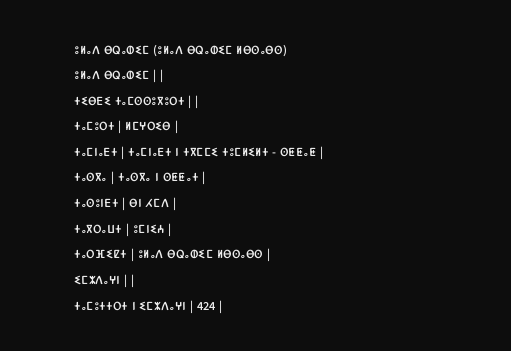ⵓⵍⴰⴷ ⴱⵕⴰⵀⵉⵎ (ⵓⵍⴰⴷ ⴱⵕⴰⵀⵉⵎ ⵍⴱⵙⴰⴱⵙ)
ⵓⵍⴰⴷ ⴱⵕⴰⵀⵉⵎ | |
ⵜⵉⴱⴹⵉ ⵜⴰⵎⵙⵙⵓⴳⵓⵔⵜ | |
ⵜⴰⵎⵓⵔⵜ | ⵍⵎⵖⵔⵉⴱ |
ⵜⴰⵎⵏⴰⴹⵜ | ⵜⴰⵎⵏⴰⴹⵜ ⵏ ⵜⴳⵎⵎⵉ ⵜⵓⵎⵍⵉⵍⵜ - ⵙⵟⵟⴰⵟ |
ⵜⴰⵙⴳⴰ | ⵜⴰⵙⴳⴰ ⵏ ⵙⵟⵟⴰⵜ |
ⵜⴰⵙⵓⵏⴹⵜ | ⴱⵏ ⵃⵎⴷ |
ⵜⴰⴳⵔⴰⵡⵜ | ⵓⵎⵏⵉⵄ |
ⵜⴰⵔⴼⵉⵇⵜ | ⵓⵍⴰⴷ ⴱⵕⴰⵀⵉⵎ ⵍⴱⵙⴰⴱⵙ |
ⵉⵎⵣⴷⴰⵖⵏ | |
ⵜⴰⵎⵓⵜⵜⵔⵜ ⵏ ⵉⵎⵣⴷⴰⵖⵏ | 424 |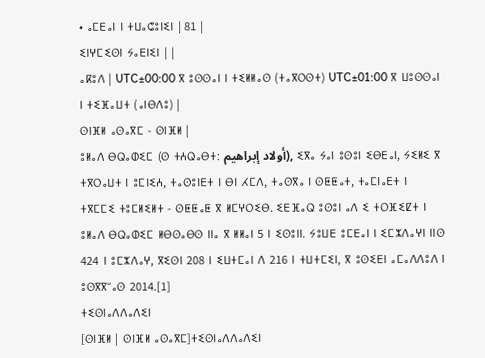• ⴰⵎⴹⴰⵏ ⵏ ⵜⵡⴰⵛⵓⵏⵉⵏ | 81 |
ⵉⵏⵖⵎⵉⵙⵏ ⵢⴰⴹⵏⵉⵏ | |
ⴰⴽⵓⴷ | UTC±00:00 ⴳ ⵓⵙⵙⴰⵏ ⵏ ⵜⵉⵍⵍⴰⵙ (ⵜⴰⴳⵔⵙⵜ) UTC±01:00 ⴳ ⵡⵓⵙⵙⴰⵏ ⵏ ⵜⵉⴼⴰⵡⵜ (ⴰⵏⴱⴷⵓ) |
ⵙⵏⴼⵍ ⴰⵙⴰⴳⵎ - ⵙⵏⴼⵍ |
ⵓⵍⴰⴷ ⴱⵕⴰⵀⵉⵎ (ⵙ ⵜⵄⵕⴰⴱⵜ: أولاد إبراهيم), ⵉⴳⴰ ⵢⴰⵏ ⵓⵙⵓⵏ ⵉⴱⴹⴰⵏ, ⵢⵉⵍⵉ ⴳ ⵜⴳⵔⴰⵡⵜ ⵏ ⵓⵎⵏⵉⵄ, ⵜⴰⵙⵓⵏⴹⵜ ⵏ ⴱⵏ ⵃⵎⴷ, ⵜⴰⵙⴳⴰ ⵏ ⵙⵟⵟⴰⵜ, ⵜⴰⵎⵏⴰⴹⵜ ⵏ ⵜⴳⵎⵎⵉ ⵜⵓⵎⵍⵉⵍⵜ - ⵙⵟⵟⴰⵟ ⴳ ⵍⵎⵖⵔⵉⴱ. ⵉⴹⴼⴰⵕ ⵓⵙⵓⵏ ⴰⴷ ⵉ ⵜⵔⴼⵉⵇⵜ ⵏ ⵓⵍⴰⴷ ⴱⵕⴰⵀⵉⵎ ⵍⴱⵙⴰⴱⵙ ⵏⵏⴰ ⴳ ⵍⵍⴰⵏ 5 ⵏ ⵉⵙⵓⵏⵏ. ⵢⵓⵡⴹ ⵓⵎⴹⴰⵏ ⵏ ⵉⵎⵣⴷⴰⵖⵏ ⵏⵏⵙ 424 ⵏ ⵓⵎⵣⴷⴰⵖ, ⴳⵉⵙⵏ 208 ⵏ ⵉⵡⵜⵎⴰⵏ ⴷ 216 ⵏ ⵜⵡⵜⵎⵉⵏ, ⴳ ⵓⵙⵉⴹⵏ ⴰⵎⴰⴷⴷⵓⴷ ⵏ ⵓⵙⴳⴳⵯⴰⵙ 2014.[1]
ⵜⵉⵙⵏⴰⴷⴷⴰⴷⵉⵏ
[ⵙⵏⴼⵍ | ⵙⵏⴼⵍ ⴰⵙⴰⴳⵎ]ⵜⵉⵙⵏⴰⴷⴷⴰⴷⵉⵏ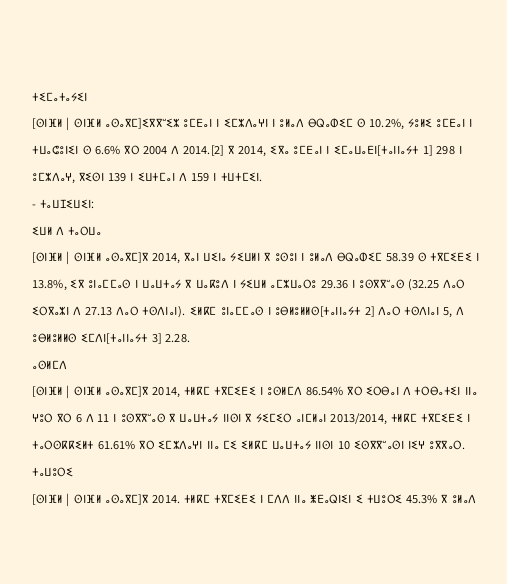ⵜⵉⵎⴰⵜⴰⵢⵉⵏ
[ⵙⵏⴼⵍ | ⵙⵏⴼⵍ ⴰⵙⴰⴳⵎ]ⵉⴳⴳⵯⵉⵣ ⵓⵎⴹⴰⵏ ⵏ ⵉⵎⵣⴷⴰⵖⵏ ⵏ ⵓⵍⴰⴷ ⴱⵕⴰⵀⵉⵎ ⵙ 10.2%, ⵢⵓⵍⵉ ⵓⵎⴹⴰⵏ ⵏ ⵜⵡⴰⵛⵓⵏⵉⵏ ⵙ 6.6% ⴳⵔ 2004 ⴷ 2014.[2] ⴳ 2014, ⵉⴳⴰ ⵓⵎⴹⴰⵏ ⵏ ⵉⵎⴰⵡⴰⴹⵏ[ⵜⴰⵏⵏⴰⵢⵜ 1] 298 ⵏ ⵓⵎⵣⴷⴰⵖ, ⴳⵉⵙⵏ 139 ⵏ ⵉⵡⵜⵎⴰⵏ ⴷ 159 ⵏ ⵜⵡⵜⵎⵉⵏ.
- ⵜⴰⵡⵊⵉⵡⵉⵏ:
ⵉⵡⵍ ⴷ ⵜⴰⵔⵡⴰ
[ⵙⵏⴼⵍ | ⵙⵏⴼⵍ ⴰⵙⴰⴳⵎ]ⴳ 2014, ⴳⴰⵏ ⵡⵉⵏⴰ ⵢⵉⵡⵍⵏ ⴳ ⵓⵙⵓⵏ ⵏ ⵓⵍⴰⴷ ⴱⵕⴰⵀⵉⵎ 58.39 ⵙ ⵜⴳⵎⵉⴹⵉ ⵏ 13.8%, ⵉⴳ ⵓⵏⴰⵎⵎⴰⵙ ⵏ ⵡⴰⵡⵜⴰⵢ ⴳ ⵡⴰⴽⵓⴷ ⵏ ⵢⵉⵡⵍ ⴰⵎⵣⵡⴰⵔⵓ 29.36 ⵏ ⵓⵙⴳⴳⵯⴰⵙ (32.25 ⴷⴰⵔ ⵉⵔⴳⴰⵣⵏ ⴷ 27.13 ⴷⴰⵔ ⵜⵙⴷⵏⴰⵏ). ⵉⵍⴽⵎ ⵓⵏⴰⵎⵎⴰⵙ ⵏ ⵓⴱⵍⵓⵍⵍⵙ[ⵜⴰⵏⵏⴰⵢⵜ 2] ⴷⴰⵔ ⵜⵙⴷⵏⴰⵏ 5, ⴷ ⵓⴱⵍⵓⵍⵍⵙ ⵉⵎⴷⵏ[ⵜⴰⵏⵏⴰⵢⵜ 3] 2.28.
ⴰⵙⵍⵎⴷ
[ⵙⵏⴼⵍ | ⵙⵏⴼⵍ ⴰⵙⴰⴳⵎ]ⴳ 2014, ⵜⵍⴽⵎ ⵜⴳⵎⵉⴹⵉ ⵏ ⵓⵙⵍⵎⴷ 86.54% ⴳⵔ ⵉⵔⴱⴰⵏ ⴷ ⵜⵔⴱⴰⵜⵉⵏ ⵏⵏⴰ ⵖⵓⵔ ⴳⵔ 6 ⴷ 11 ⵏ ⵓⵙⴳⴳⵯⴰⵙ ⴳ ⵡⴰⵡⵜⴰⵢ ⵏⵏⵙⵏ ⴳ ⵢⵉⵎⵉⵔ ⴰⵏⵎⵍⴰⵏ 2013/2014, ⵜⵍⴽⵎ ⵜⴳⵎⵉⴹⵉ ⵏ ⵜⴰⵔⵙⴽⴽⵉⵍⵜ 61.61% ⴳⵔ ⵉⵎⵣⴷⴰⵖⵏ ⵏⵏⴰ ⵎⵉ ⵉⵍⴽⵎ ⵡⴰⵡⵜⴰⵢ ⵏⵏⵙⵏ 10 ⵉⵙⴳⴳⵯⴰⵙⵏ ⵏⵉⵖ ⵓⴳⴳⴰⵔ.
ⵜⴰⵡⵓⵔⵉ
[ⵙⵏⴼⵍ | ⵙⵏⴼⵍ ⴰⵙⴰⴳⵎ]ⴳ 2014. ⵜⵍⴽⵎ ⵜⴳⵎⵉⴹⵉ ⵏ ⵎⴷⴷ ⵏⵏⴰ ⵥⴹⴰⵕⵏⵉⵏ ⵉ ⵜⵡⵓⵔⵉ 45.3% ⴳ ⵓⵍⴰⴷ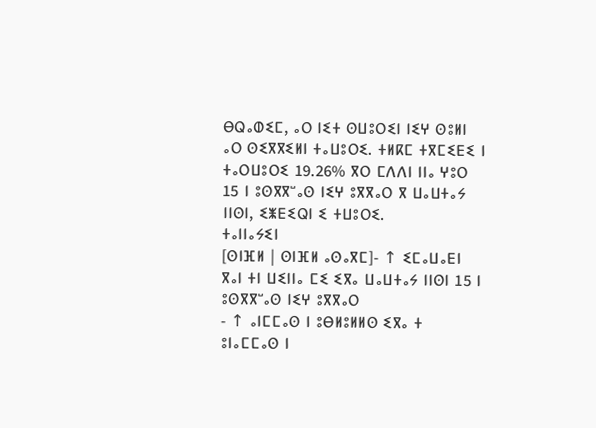ⴱⵕⴰⵀⵉⵎ, ⴰⵔ ⵏⵉⵜ ⵙⵡⵓⵔⵉⵏ ⵏⵉⵖ ⵙⵓⵍⵏ ⴰⵔ ⵙⵉⴳⴳⵉⵍⵏ ⵜⴰⵡⵓⵔⵉ. ⵜⵍⴽⵎ ⵜⴳⵎⵉⴹⵉ ⵏ ⵜⴰⵔⵡⵓⵔⵉ 19.26% ⴳⵔ ⵎⴷⴷⵏ ⵏⵏⴰ ⵖⵓⵔ 15 ⵏ ⵓⵙⴳⴳⵯⴰⵙ ⵏⵉⵖ ⵓⴳⴳⴰⵔ ⴳ ⵡⴰⵡⵜⴰⵢ ⵏⵏⵙⵏ, ⵉⵥⴹⵉⵕⵏ ⵉ ⵜⵡⵓⵔⵉ.
ⵜⴰⵏⵏⴰⵢⵉⵏ
[ⵙⵏⴼⵍ | ⵙⵏⴼⵍ ⴰⵙⴰⴳⵎ]- ↑ ⵉⵎⴰⵡⴰⴹⵏ ⴳⴰⵏ ⵜⵏ ⵡⵉⵏⵏⴰ ⵎⵉ ⵉⴳⴰ ⵡⴰⵡⵜⴰⵢ ⵏⵏⵙⵏ 15 ⵏ ⵓⵙⴳⴳⵯⴰⵙ ⵏⵉⵖ ⵓⴳⴳⴰⵔ
- ↑ ⴰⵏⵎⵎⴰⵙ ⵏ ⵓⴱⵍⵓⵍⵍⵙ ⵉⴳⴰ ⵜ ⵓⵏⴰⵎⵎⴰⵙ ⵏ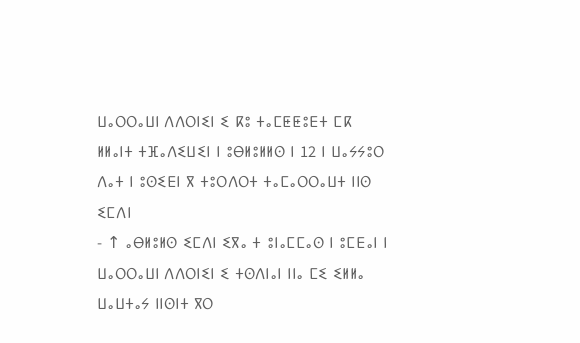ⵡⴰⵔⵔⴰⵡⵏ ⴷⴷⵔⵏⵉⵏ ⵉ ⴽⵓ ⵜⴰⵎⵟⵟⵓⴹⵜ ⵎⴽ ⵍⵍⴰⵏⵜ ⵜⴼⴰⴷⵉⵡⵉⵏ ⵏ ⵓⴱⵍⵓⵍⵍⵙ ⵏ 12 ⵏ ⵡⴰⵢⵢⵓⵔ ⴷⴰⵜ ⵏ ⵓⵙⵉⴹⵏ ⴳ ⵜⵓⵔⴷⵔⵜ ⵜⴰⵎⴰⵔⵔⴰⵡⵜ ⵏⵏⵙ ⵉⵎⴷⵏ
- ↑ ⴰⴱⵍⵓⵍⵙ ⵉⵎⴷⵏ ⵉⴳⴰ ⵜ ⵓⵏⴰⵎⵎⴰⵙ ⵏ ⵓⵎⴹⴰⵏ ⵏ ⵡⴰⵔⵔⴰⵡⵏ ⴷⴷⵔⵏⵉⵏ ⵉ ⵜⵙⴷⵏⴰⵏ ⵏⵏⴰ ⵎⵉ ⵉⵍⵍⴰ ⵡⴰⵡⵜⴰⵢ ⵏⵏⵙⵏⵜ ⴳⵔ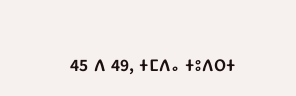45 ⴷ 49, ⵜⵎⴷⴰ ⵜⵓⴷⵔⵜ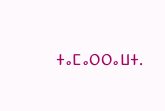ⵜⴰⵎⴰⵔⵔⴰⵡⵜ.